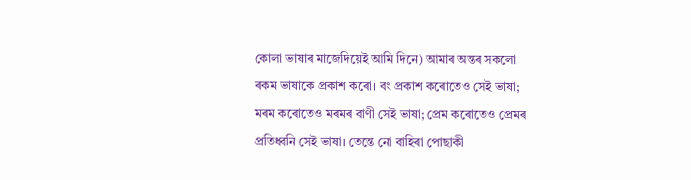কোলা ভাষাৰ মাজেদিয়েই আমি দিনে) আমাৰ অন্তৰ সকলো
ৰকম ভাষাকে প্ৰকাশ কৰো। বং প্ৰকাশ কৰোতেও সেই ভাষা;
মৰম কৰোতেও মৰমৰ বাণী সেই ভাষা; প্ৰেম কৰোতেও প্ৰেমৰ
প্ৰতিধ্বনি সেই ভাষা। তেন্তে নো বাহিৰা পোছাকী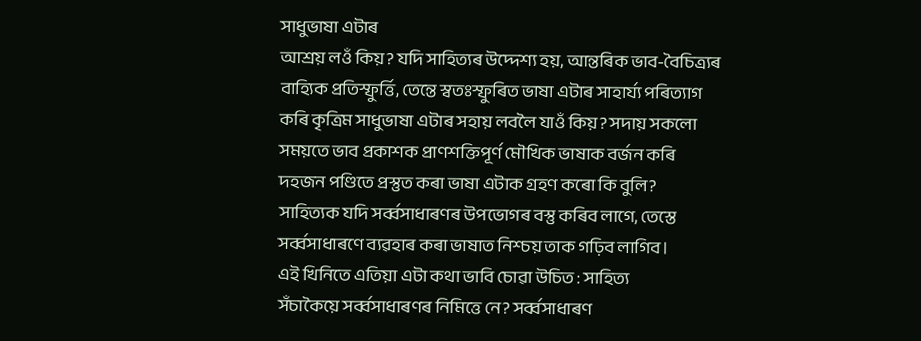সাধুভাষা এটাৰ
আশ্ৰয় লওঁ কিয়? যদি সাহিত্যৰ উদ্দেশ্য হয়, আন্তৰিক ভাব-বৈচিত্ৰ্যৰ
বাহ্যিক প্ৰতিস্ফুৰ্ত্তি, তেন্তে স্বতঃস্ফুৰিত ভাষা এটাৰ সাহাৰ্য্য পৰিত্যাগ
কৰি কৃত্ৰিম সাধুভাষা এটাৰ সহায় লবলৈ যাওঁ কিয়? সদায় সকলো
সময়তে ভাব প্ৰকাশক প্ৰাণশক্তিপূৰ্ণ মৌখিক ভাষাক বৰ্জন কৰি
দহজন পণ্ডিতে প্ৰস্তুত কৰা ভাষা এটাক গ্ৰহণ কৰো কি বুলি?
সাহিত্যক যদি সৰ্ব্বসাধাৰণৰ উপভোগৰ বস্তু কৰিব লাগে, তেস্তে
সৰ্ব্বসাধাৰণে ব্যৱহাৰ কৰা ভাষাত নিশ্চয় তাক গঢ়িব লাগিব।
এই খিনিতে এতিয়া এটা কথা ভাবি চোৱা উচিত : সাহিত্য
সঁচাকৈয়ে সৰ্ব্বসাধাৰণৰ নিমিত্তে নে? সৰ্ব্বসাধাৰণ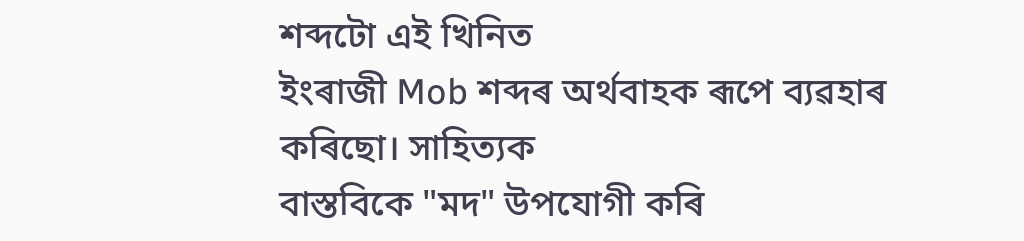শব্দটো এই খিনিত
ইংৰাজী Mob শব্দৰ অৰ্থবাহক ৰূপে ব্যৱহাৰ কৰিছো। সাহিত্যক
বাস্তবিকে "মদ" উপযোগী কৰি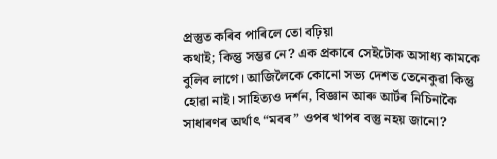প্ৰস্তুত কৰিব পাৰিলে তো বঢ়িয়া
কথাই; কিন্তু সম্ভৱ নে? এক প্ৰকাৰে সেইটোক অসাধ্য কামকে
বুলিব লাগে। আজিলৈকে কোনো সভ্য দেশত তেনেকুৱা কিন্তু
হোৱা নাই। সাহিত্যও দৰ্শন, বিজ্ঞান আৰু আৰ্টৰ নিচিনাকৈ
সাধাৰণৰ অৰ্থাৎ “মবৰ” ওপৰ খাপৰ বস্তু নহয় জানো?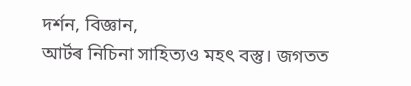দৰ্শন, বিজ্ঞান,
আৰ্টৰ নিচিনা সাহিত্যও মহৎ বস্তু। জগতত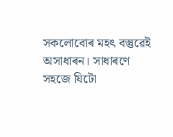সকলোবোৰ মহৎ বস্তুৱেই
অসাধাৰন। সাধাৰণে সহজে যিটো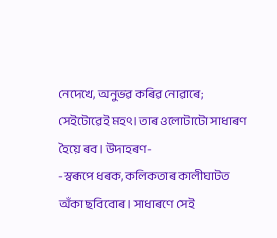নেদেখে, অনুভৱ কৰিৱ নোৱাৰে;
সেইটোৱেই মহৎ। তাৰ ওলোটাটো সাধাৰণ হৈয়ে ৰব। উদাহৰণ-
-স্বৰূপে ধৰক, কলিকতাৰ কালীঘাটত অঁকা ছবিবোৰ। সাধাৰণে সেই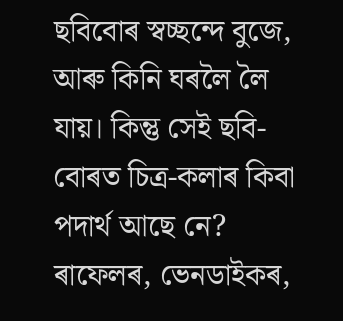ছবিবোৰ স্বচ্ছন্দে বুজে, আৰু কিনি ঘৰলৈ লৈ যায়। কিন্তু সেই ছবি-
বোৰত চিত্ৰ-কলাৰ কিবা পদাৰ্থ আছে নে? ৰাফেলৰ, ভেনডাইকৰ,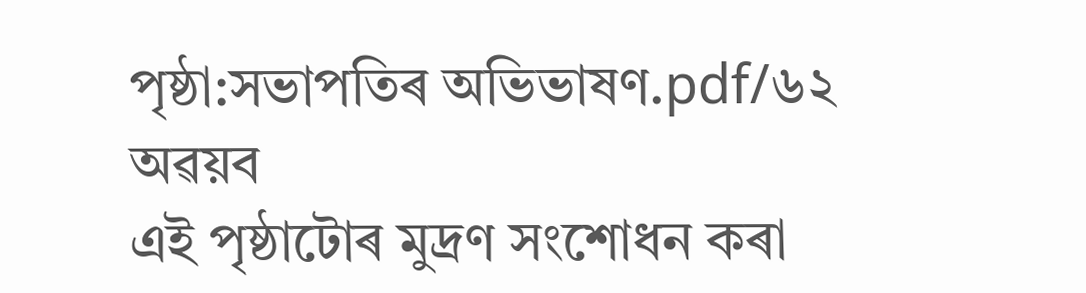পৃষ্ঠা:সভাপতিৰ অভিভাষণ.pdf/৬২
অৱয়ব
এই পৃষ্ঠাটোৰ মুদ্ৰণ সংশোধন কৰা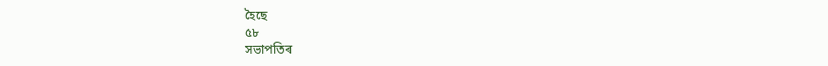হৈছে
৫৮
সভাপতিৰ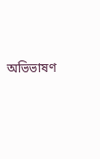অভিভাষণ